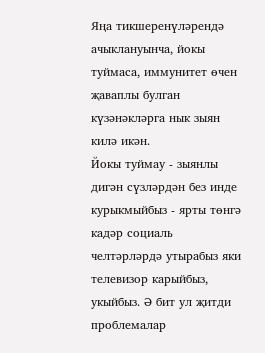Яңа тикшеренүләрендә ачыклануынча, йокы туймаса, иммунитет өчен җаваплы булган күзәнәкләрга нык зыян килә икән.
Йокы туймау - зыянлы дигән сүзләрдән без инде курыкмыйбыз - ярты төнгә кадәр социаль челтәрләрдә утырабыз яки телевизор карыйбыз, укыйбыз. Ә бит ул җитди проблемалар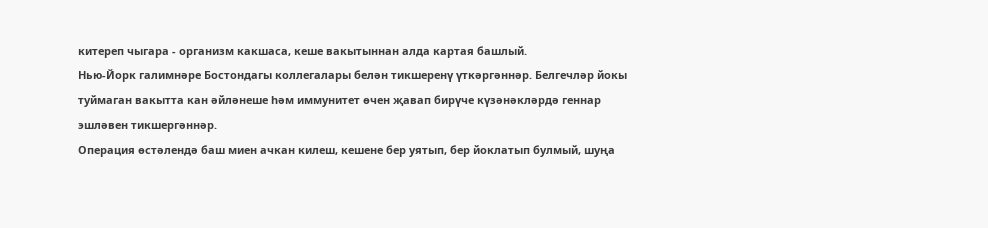китереп чыгара - организм какшаса, кеше вакытыннан алда картая башлый.
Нью-Йорк галимнәре Бостондагы коллегалары белән тикшеренү үткәргәннәр. Белгечләр йокы туймаган вакытта кан әйләнеше һәм иммунитет өчен җавап бирүче күзәнәкләрдә геннар эшләвен тикшергәннәр.
Операция өстәлендә баш миен ачкан килеш, кешене бер уятып, бер йоклатып булмый, шуңа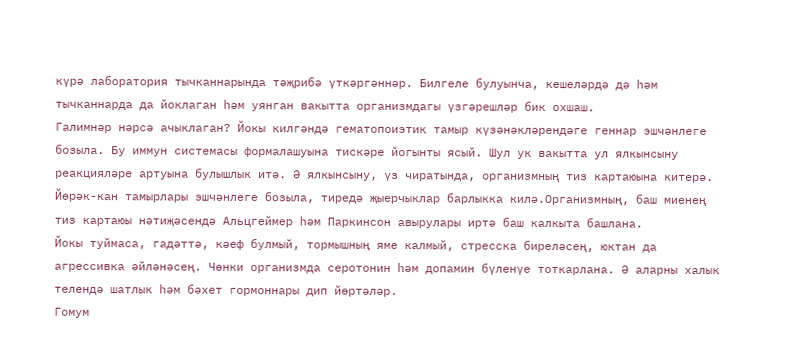күрә лаборатория тычканнарында тәҗрибә үткәргәннәр. Билгеле булуынча, кешеләрдә дә һәм тычканнарда да йоклаган һәм уянган вакытта организмдагы үзгәрешләр бик охшаш.
Галимнәр нәрсә ачыклаган? Йокы килгәндә гематопоиэтик тамыр күзәнәкләрендәге геннар эшчәнлеге бозыла. Бу иммун системасы формалашуына тискәре йогынты ясый. Шул ук вакытта ул ялкынсыну реакцияләре артуына булышлык итә. Ә ялкынсыну, үз чиратында, организмның тиз картаюына китерә. Йөрәк-кан тамырлары эшчәнлеге бозыла, тиредә җыерчыклар барлыкка килә.Организмның, баш миенең тиз картаюы нәтиҗәсендә Альцгеймер һәм Паркинсон авырулары иртә баш калкыта башлана.
Йокы туймаса, гадәттә, кәеф булмый, тормышның яме калмый, стресска биреләсең, юктан да агрессивка әйләнәсең. Чөнки организмда серотонин һәм допамин бүленүе тоткарлана. Ә аларны халык телендә шатлык һәм бәхет гормоннары дип йөртәләр.
Гомум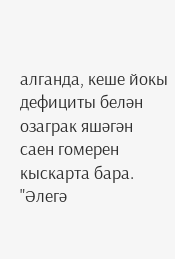алганда, кеше йокы дефициты белән озаграк яшәгән саен гомерен кыскарта бара. "Әлегә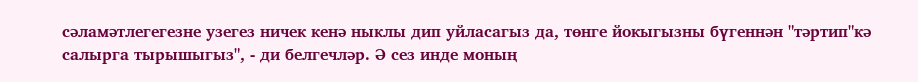сәламәтлегегезне узегез ничек кенә ныклы дип уйласагыз да, төнге йокыгызны бүгеннән "тәртип"кә салырга тырышыгыз", - ди белгечләр. Ә сез инде моның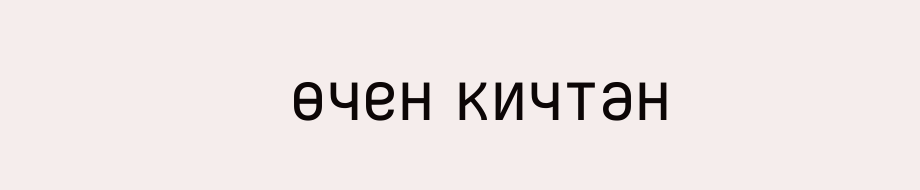өчен кичтән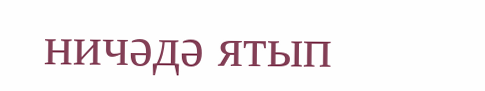ничәдә ятып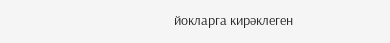йокларга кирәклеген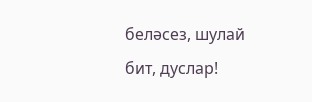беләсез, шулай бит, дуслар!